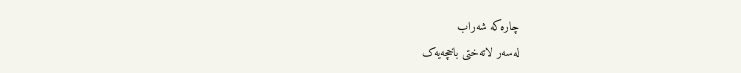چارەکە شەراب
لەسەر لاتەختی باخچەیەک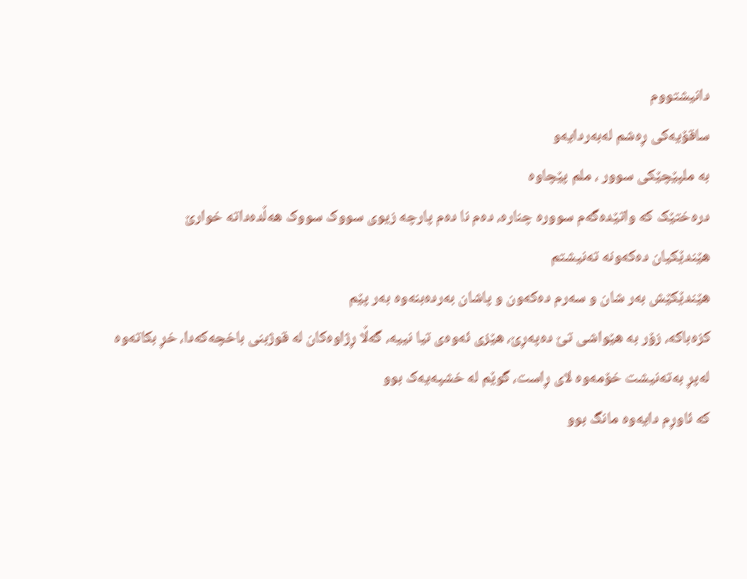دانیشتووم
ساقۆیەکی ڕەشم لەبەردایەو
بە ملپێچێکی سوور ، ملم پێچاوە
درەختێک کە واتێدەگەم سوورە چنارە، دەم نا دەم پارچە زیوی سووک سووک هەڵدەداتە خوارێ
هێندێکیان دەکەونە تەنیشتم
هێندێکێش بەر شان و سەرم دەکەون و پاشان بەردەبنەوە بەر پێم
کزەباکە، زۆر بە هێواشی تێ دەپەڕێ، هێزی ئەوەی تیا نییە، گەڵا ڕژاوەکان لە قوژبنی باخچەکەدا، خڕ بکاتەوە
لەپڕ بەتەنیشت خۆمەوە لای ڕاست، گوێم لە خشپەیەک بوو
کە ئاوڕم دایەوە مانگ بوو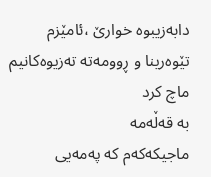دابەزیبوە خوارێ ،ئامێزم تێوەرینا و ڕوومەتە تەزیوەکانیم ماچ کرد
بە قەڵەمە
ماجیکەکەم کە پەمەیی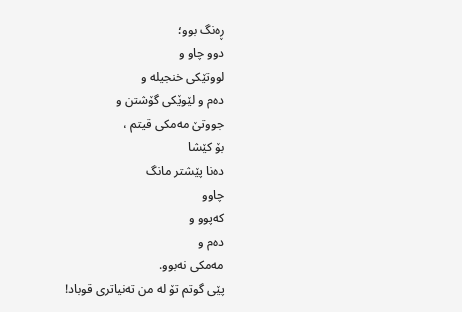ڕەنگ بوو؛
دوو چاو و
لووتێکی خنجیلە و
دەم و لێوێکی گۆشتن و
جووتێ مەمکی قیتم ،
بۆ کێشا
دەنا پێشتر مانگ
چاوو
کەپوو و
دەم و
مەمکی نەبوو.
پێی گوتم تۆ لە من تەنیاتری قوباد!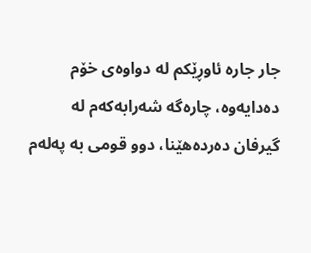جار جارە ئاوڕێکم لە دواوەی خۆم دەدایەوە، چارەگە شەرابەکەم لە گیرفان دەردەهێنا، دوو قومی بە پەلەم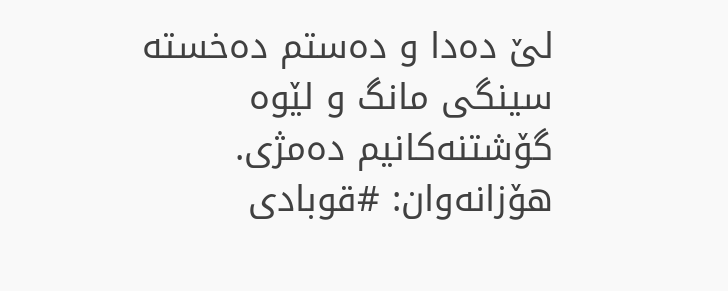لێ دەدا و دەستم دەخستە سینگی مانگ و لێوە گۆشتنەکانیم دەمژی.
هۆزانەوان: #قوبادی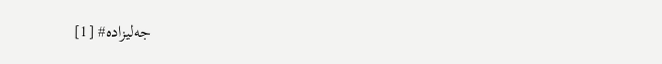جەلیزادە# [1]